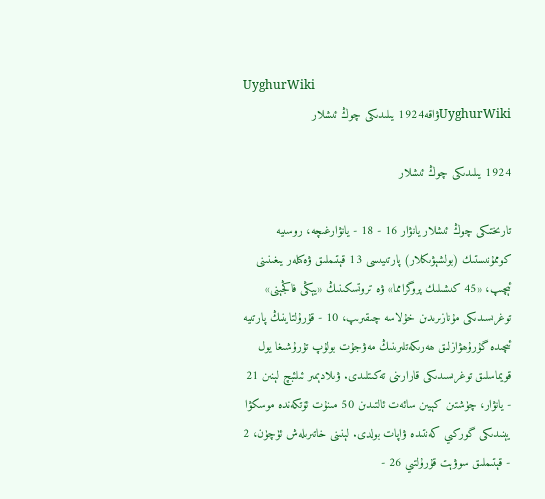UyghurWiki
UyghurWikiۋاقە1924 يىلىدىكى چوڭ ئىشلار

1924 يىلىدىكى چوڭ ئىشلار

تارىختىكى چوڭ ئىشلار يانۋار 16 - 18 - يانۋارغىچە، روسىيە كوممۇنىستىك (بولشېۋىكلار) پارتىيىسى 13 قېتىملىق ۋەكىلەر يىغىنىنى ئېچىپ، «45 كىشىلىك پروگرامما» ۋە تروتسكىنىڭ «يېڭى فاڭجېنى» توغرىسىدىكى مۇنازىرىدىن خۇلاسە چىقىرىپ، 10 - قۇرۇلتاينىڭ پارتىيە ئىچىدە گۇرۇھۋازلىق ھەرىكەتلىرىنىڭ مەۋجۇت بولۇپ تۇرۇشىغا يول قويماسلىق توغرىسىدىكى قارارىنى تەكىتلىدى. ۋىلادېمىر ئىلئبچ لېنىن 21 - يانۋار، چۈشتىن كېيىن سائەت ئالتىدىن 50 مىنۇت ئۆتكەندە موسكۋا يېنىدىكى گوركىي كەنتىدە ۋاپات بولدى. لېنىنى خاتىرىلەش ئۈچۈن، 2 - قېتىملىق سوۋېت قۇرۇلتىي 26 -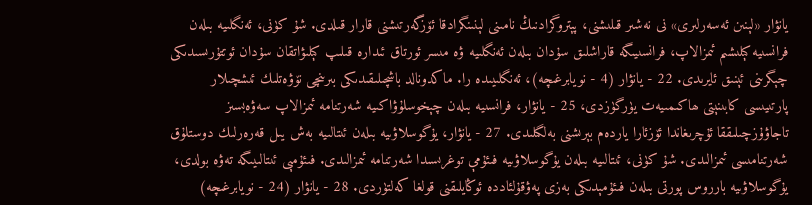يانۋار «لېنىن ئەسەرلىرى» نى نەشىر قىلىشنى، پېتروگرادنىڭ نامىنى لېنىنگرادقا ئۆزگەرتىشنى قارار قىلدى. شۇ كۈنى، ئەنگلىيە بىلەن فرانسىيە كېلىشىم ئىمزالاپ، فرانسىيىگە قاراشلىق سۇدان بىلەن ئەنگلىيە ۋە مىسر ئورتاق ئىدارە قىلىپ كېلىۋاتقان سۇدان ئوتتۇرىسىدىكى چېگرىنى ئېنىق ئايرىدى. 22 - يانۋار (4 - نويابرغىچە)، ئەنگلىيىدە را. ماكدونالد باشچىلىقىدىكى بىرىنچى نۆۋەتلىك ئىشچىلار پارتىيىسى كابىنېتى ھاكىمىيەت يۈرگۈزدى، 25 - يانۋار، فرانسىيە بىلەن چېخوسلۇۋاكىيە شەرتنامە ئىمزالاپ سەۋەبسىز تاجاۋۇزچىلىققا ئۇچرىغاندا ئۆزئارا ياردەم بېرىشنى بەلگىلىدى. 27 - يانۋار، يۇگوسلاۋىيە بىلەن ئىتالىيە بەش يىل قەرەرلىك دوستلۇق شەرتنامىسى ئىمزالىدى. شۇ كۈنى، ئىتالىيە بىلەن يۇگوسلاۋىيە فىئۇمې توغرىسىدا شەرتنامە ئىمزالىدى. فىئۇمېى ئىتالىيىگە تەۋە بولدى، يۇگوسلاۋىيە بارروس پورتى بىلەن فىئۇمېدىكى بەزى پەۋقۇلئاددە ئوڭايلىقنى قولغا كەلتۈردى. 28 - يانۋار (24 - نويابرغىچە)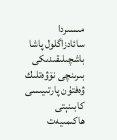مىسىردا سائادزاگلول پاشا باشچىلىقىدىكى بىرىنچى نۆۋەتلىك ۋەفتۇن پارتىيىسى كابىنېتى ھاكىمىيەت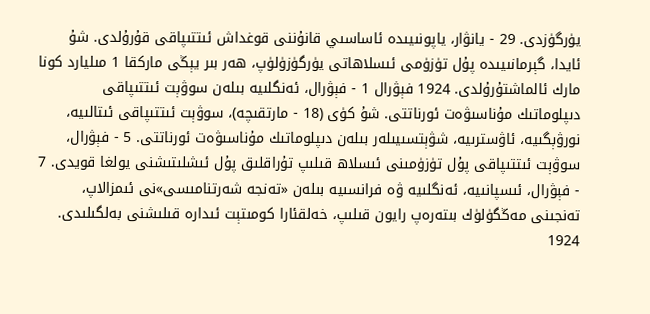يۈرگۈزدى. 29 - يانۋار، ياپونىيىدە ئاساسىي قانۇننى قوغداش ئىتتىپاقى قۇرۇلدى. شۇ ئايدا، گېرمانىيىدە پۇل تۈزۈمى ئىسلاھاتى يۈرگۈزۈلۈپ، ھەر بىر يېڭى ماركقا 1 مىليارد كونا مارك ئالماشتۇرۇلدى. 1924 فېۋرال 1 - فېۋرال، ئەنگلىيە بىلەن سوۋېت ئىتتىپاقى دىپلوماتىك مۇناسىۋەت ئورناتتى. شۇ كۈى (18 - مارتقىچە)، سوۋېت ئىتتىپاقى ئىتالىيە، نورۋېگىيە، ئاۋسترىيە، شۋېتسىيىلەر بىلەن دىپلوماتىك مۇناسىۋەت ئورناتتى. 5 - فېۋرال، سوۋېت ئىتتىپاقى پۇل تۈزۈمىنى ئىسلاھ قىلىپ تۇراقلىق پۇل ئىشلىتىشنى يولغا قويدى. 7 - فېۋرال، ئىسپانىيە، ئەنگلىيە ۋە فرانسىيە بىلەن «تەنجە شەرتنامىسى»نى ئىمزالاپ، تەنجىنى مەڭگۈلۈك بىتەرەپ رايون قىلىپ، خەلقئارا كومىتېت ئىدارە قىلىشنى بەلگىلىدى. 1924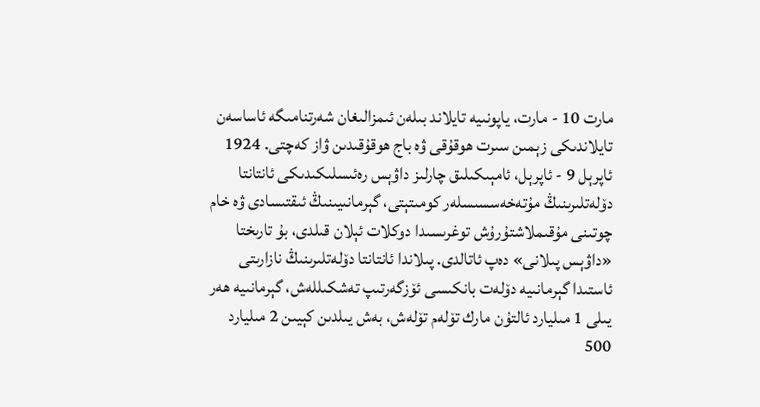مارت 10 - مارت، ياپونىيە تايلاند بىلەن ئىمزالىغان شەرتنامىگە ئاساسەن تايلاندىكى زېمىن سىرت ھوقۇقى ۋە باج ھوقۇقىدىن ۋاز كەچتى. 1924 ئاپرېل 9 - ئاپرېل، ئامېىكىلىق چارلىز داۋېس رەئىسلىكىدىكى ئانتانتا دۆلەتلىرىنىڭ مۇتەخەسسىسلەر كومىتېتى، گېرمانىيىنىڭ ئىقتىسادى ۋە خام چوتىنى مۇقىملاشتۇرۇش توغرىسىدا دوكلات ئېلان قىلدى، بۇ تارىختا «داۋېس پىلانى» دەپ ئاتالدى. پىلاندا ئانتانتا دۆلەتلىرىنىڭ نازارىتى ئاستىدا گېرمانىيە دۆلەت بانكىسى ئۆزگەرتىپ تەشكىللەش، گېرمانىيە ھەر يىلى 1 مىليارد ئالتۇن مارك تۆلەم تۆلەش، بەش يىلدىن كېيىن 2 مىليارد 500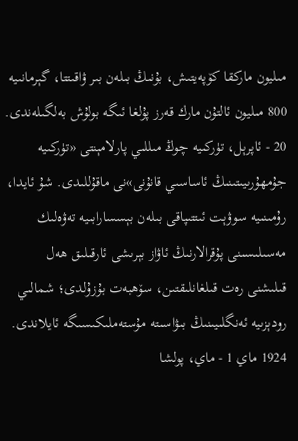مىليون ماركقا كۆپەيتىش، بۇنىڭ بىلەن بىر ۋاقىتتا، گېرمانىيە 800 مىليون ئالتۇن مارك قەرز پۇلغا ئىگە بولۇش بەلگىلەندى. 20 - ئاپرېل، تۈركىيە چوڭ مىللىي پارلامېنتى «تۈركىيە جۇمھۇرىيىتىنىڭ ئاساسىي قانۇنى»نى ماقۇللىدى. شۇ ئايدا، رۇمىنىيە سوۋېت ئىتتىپاقى بىلەن بېسسارابىيە تەۋەلىك مەسىلىسىنى پۇقرالارنىڭ ئاۋاز بېرىشى ئارقىلىق ھەل قىلىشنى رەت قىلغانلىقتىن، سۆھبەت بۇزۇلدى؛ شمالىي رودېزىيە ئەنگلىيىنىڭ بىۋاسىتە مۇستەملىكىسىگە ئايلاندى. 1924 ماي 1 - ماي، پولشا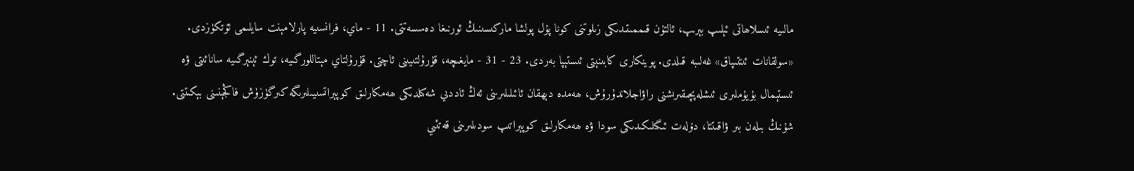مالىيە ئىسلاھاتى ئېلىپ بېرىپ، ئالتۇن قىممىتىدىكى زىلوتنى كونا پۇل پولشا ماركىسىنىڭ ئورنىغا دەسسەتتى. 11 - ماي، فرانسىيە پارلامېنت سايلىمى ئۆتكۈزدى. «سولقانات ئىتتىپاق» غەلىبە قىلدى. پوينكارى كابىنېتى ئىستېپا بەردى. 23 - 31 - مايغىچە، قۇرۇلتىيىنى ئاچتى. قۇرۇلتاي مېتاللورگىيە، توك ئېنېرگىيە سانائىتى ۋە ئىستېمال بۇيۇملىرى ئىشلەپچىقىرىشنى راۋاجلاندۇرۇش، ھەمدە دېھقان ئائىلىلىرىنى ئەڭ ئاددىي شەكىلدىكى ھەمكارلىق كوپېراتسىيىلىرىگە كىرگۈزۈش فاڭجېنىنى بېكىتتى. شۇنىڭ بىلەن بىر ۋاقىتتا، دۆلەت ئىگىلىكىدىكى سودا ۋە ھەمكارلىق كوپېراتىپ سودىلىرىنى قەتئىي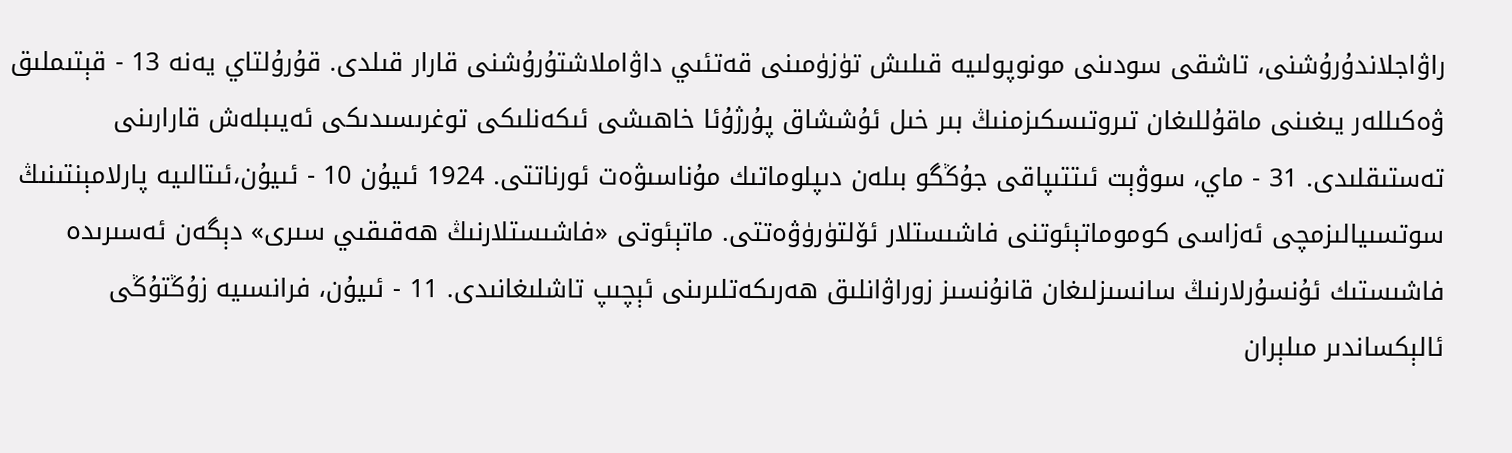راۋاجلاندۇرۇشنى، تاشقى سودىنى مونوپولىيە قىلىش تۈزۈمىنى قەتئىي داۋاملاشتۇرۇشنى قارار قىلدى. قۇرۇلتاي يەنە 13 - قېتىملىق ۋەكىللەر يىغىنى ماقۇللىغان تىروتىسكىزمنىڭ بىر خىل ئۇششاق پۇرژۇئا خاھىشى ئىكەنلىكى توغرىسىدىكى ئەيىبلەش قارارىنى تەستىقلىدى. 31 - ماي، سوۋېت ئىتتىپاقى جۇڭگو بىلەن دىپلوماتىك مۇناسىۋەت ئورناتتى. 1924 ئىيۇن 10 - ئىيۇن،ئىتالىيە پارلامېنتىنىڭ سوتسىيالىزمچى ئەزاسى كوموماتېئوتنى فاشىستلار ئۆلتۈرۈۋەتتى. ماتېئوتى «فاشىستلارنىڭ ھەقىقىي سىرى» دېگەن ئەسىرىدە فاشىستىك ئۇنسۇرلارنىڭ سانسىزلىغان قانۇنسىز زوراۋانلىق ھەرىكەتلىرىنى ئېچىپ تاشلىغانىدى. 11 - ئىيۇن، فرانسىيە زۇڭتۇڭى ئالېكساندىر مىلېران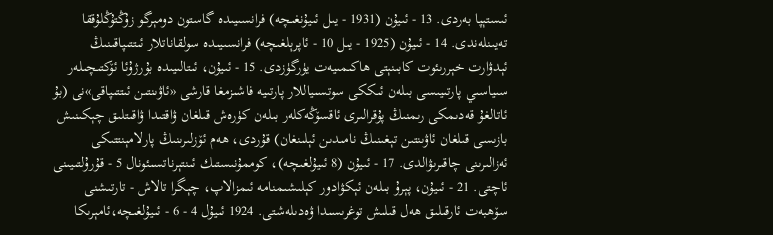ئىستېپا بەردى. 13 - ئىيۇن (1931 - يىل ئىيۇنغىچە) فرانسىيىدە گاستون دومېرگو زۇڭتۇڭلۇققا تەيىنلەندى. 14 - ئىيۇن (1925 - يىل 10 - ئاپرېلغىچە) فرانسىيىدە سولقاناتلار ئىتتىپاقىنىڭ ئېدۋارت خېررىئوت كابىنېتى ھاكىمىيەت يۈرگۈزدى. 15 - ئىيۇن، ئىتالىيىدە بۇرژۇئا ئۆكتىچىلەر سىياسىي پارتىيىسى بىلەن ئىككى سوتسىياللار پارتىيە فاشىزمغا قارشى «ئاۋىنتىن ئىتتىپاقى»نى (بۇ ئاتالغۇ قەدىمكى رىمنىڭ پۇقرالىرى ئاقسۆڭەكلەر بىلەن كۈرەش قىلغان ۋاقتىدا ۋاقىتلىق چېكىنىش بازىسى قىلغان ئاۋىنتىن تېغىنىڭ نامىدىن ئېلىنغان) قۇردى، ھەم ئۆزلىرىنىڭ پارلامېنتتىكى ئەزالىرىنى چاقىرىۋالدى. 17 - ئىيۇن (8 ئىيۇلغىچە)، كوممۇنىستىك ئىنتېرناتسىئونال 5 - قۇرۇلتىيىنى ئاچتى. 21 - ئىيۇن، پېرۇ بىلەن ئېكۋادور كېلىشىمنامە ئىمزالاپ، چېگرا تالاش - تارتىشنى سۆھبەت ئارقىلىق ھەل قىلىش توغرىسىدا ۋەدىلەشتى. 1924 ئىيۇل 4 - 6 - ئىيۇلغىچە،ئامېرىكا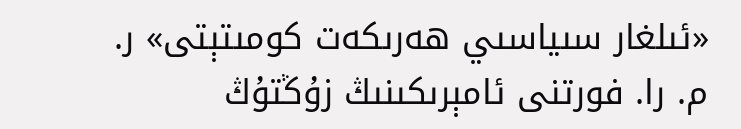«ئىلغار سىياسىي ھەرىكەت كومىتېتى» ر. م. را. فورتنى ئامېرىكىنىڭ زۇڭتۇڭ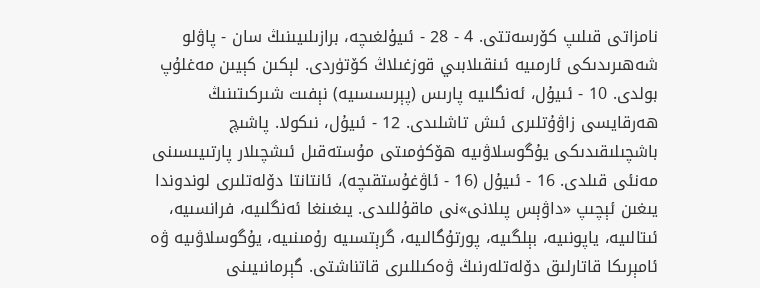نامزاتى قىلىپ كۆرسەتتى. 4 - 28 - ئىيۇلغىچە، برازىلىيىنىڭ سان - پاۋلو شەھىرىدىكى ئارمىيە ئىنقىلابىي قوزغىلاڭ كۆتۈردى. لېكىن كېيىن مەغلۇپ بولدى. 10 - ئىيۇل، ئەنگلىيە پارىس (پېرىسسىيە) نېفىت شىركىتىنىڭ ھەرقايسى زاۋۇتلىرى ئىش تاشلىدى. 12 - ئىيۇل، نىكولا. پاشىچ باشچىلىقىدىكى يۇگوسلاۋىيە ھۆكۈمىتى مۇستەقىل ئىشچىلار پارتىيىسىنى مەنئى قىلدى. 16 - ئىيۇل (16 - ئاۋغۇستقىچە)، ئانتانتا دۆلەتلىرى لوندوندا يىغىن ئېچىپ «داۋېس پىلانى»نى ماقۇللىدى. يىغىنغا ئەنگلىيە، فرانسىيە، ئىتالىيە، ياپونىيە، بېلگىيە، پورتۇگالىيە، گرېتسىيە رۇمىنىيە، يۇگوسلاۋىيە ۋە ئامېرىكا قاتارلىق دۆلەتلەرنىڭ ۋەكىللىرى قاتناشتى. گېرمانىيىنى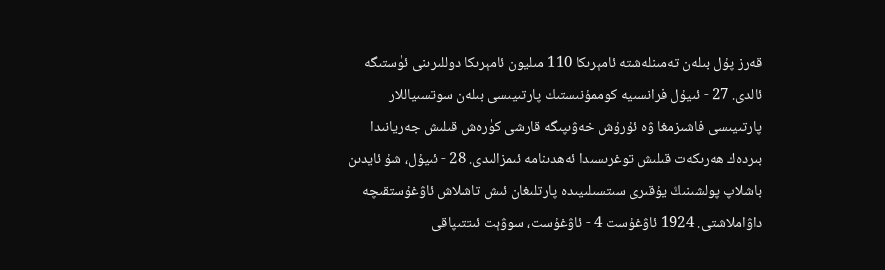قەرز پۇل بىلەن تەمىنلەشتە ئامېرىكا 110 مىليون ئامېرىكا دوللىرىنى ئۈستىگە ئالدى. 27 - ئىيۇل فرانسىيە كوممۇنىستىك پارتىيىسى بىلەن سوتسىياللار پارتىيىسى فاشىزمغا ۋە ئۇرۇش خەۋىپىگە قارشى كۈرەش قىلىش جەريانىدا بىردەك ھەرىكەت قىلىش توغرىسىدا ئەھدىنامە ئىمزالىدى. 28 - ئىيۇل، شۇ ئايدىن باشلاپ پولشىنىڭ يۇقىرى سىتسىلىيىدە پارتلىغان ئىش تاشلاش ئاۋغۇستقىچە داۋاملاشتى. 1924 ئاۋغۇست 4 - ئاۋغۇست، سوۋېت ئىتتىپاقى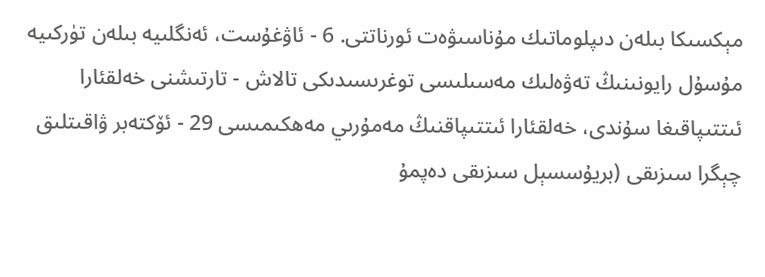مېكسىكا بىلەن دىپلوماتىك مۇناسىۋەت ئورناتتى. 6 - ئاۋغۇست، ئەنگلىيە بىلەن تۈركىيە مۇسۇل رايونىنىڭ تەۋەلىك مەسىلىسى توغرىسىدىكى تالاش - تارتىشنى خەلقئارا ئىتتىپاقىغا سۇندى، خەلقئارا ئىتتىپاقنىڭ مەمۇرىي مەھكىمىسى 29 - ئۆكتەبر ۋاقىتلىق چېگرا سىزىقى (بريۇسسېل سىزىقى دەپمۇ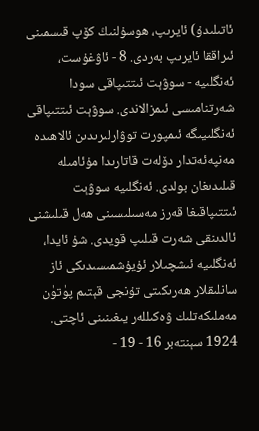ئاتىلىدۇ) ئايرىپ، ھوسۇلنىڭ كۆپ قىسمىنى ئىراققا ئايرىپ بەردى. 8 - ئاۋغۇست، ئەنگلىيە - سوۋېت ئىتتىپاقى سودا شەرتنامىسى ئىمزالاندى. سوۋېت ئىتتىپاقى ئەنگلىيىگە ئىمپورت توۋارلىرىدىن ئالاھىدە مەنپەئەتدار دۆلەت قاتارىدا مۇئامىلە قىلىدىغان بولدى. ئەنگلىيە سوۋېت ئىتتىپاقىغا قەرز مەسىلىسىنى ھەل قىلىشنى ئالدىنقى شەرت قىلىپ قويدى. شۇ ئايدا، ئەنگلىيە ئىشچىلار ئۇيۇشمىسىدىكى ئاز سانلىقلار ھەرىكىتى تۇنجى قېتىم پۈتۈن مەملىكەتلىك ۋەكىللەر يىغىنىنى ئاچتى. 1924 سېنتەبر 16 - 19 -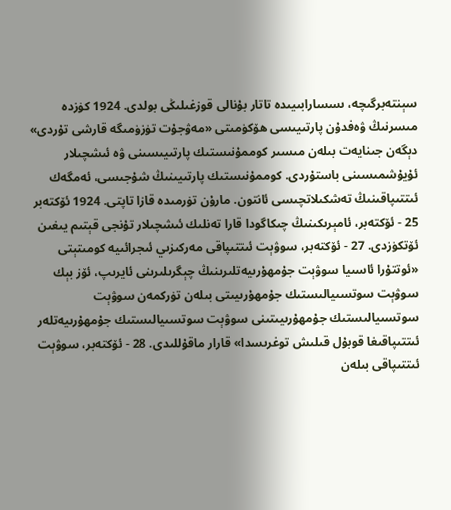سېنتەبرگىچە، ىسسارابىيىدە تاتار بۇنالى قوزغىلىڭى بولدى. 1924 كۈزدە مىسرنىڭ ۋەفدۇن پارتىيىسى ھۆكۈمىتى «مەۋجۇت تۈزۈمىگە قارشى تۇردى» دېگەن جىنايەت بىلەن مىسىر كوممۇنىستىك پارتىيىسىنى ۋە ئىشچىلار ئۇيۇشمىسىنى باستۇردى. كوممۇنىستىك پارتىيىنىڭ شۇجىسى، ئەمگەك ئىتتىپاقىنىڭ تەشكىلاتچىسى ئانتون. مارۇن تۈرمىدە قازا تاپتى. 1924 ئۆكتەبر 25 - ئۆكتەبر، ئامېرىكىنىڭ چىكاگودا قارا تەنلىك ئىشچىلار تۇنجى قېتىم يىغىن ئۆتكۈزدى. 27 - ئۆكتەبر، سوۋېت ئىتتىپاقى مەركىزىي ئىجرائىيە كومىتېتى «ئوتتۇرا ئاسىيا سوۋېت جۇمھۇرىيەتلىرىنىڭ چېگرىلىرىنى ئايرىپ، ئۆز بېك سوۋېت سوتسىيالىستىك جۇمھۇرىيىتى بىلەن تۈركمەن سوۋېت سوتسىيالىستىك جۇمھۇرىيىتىنى سوۋېت سوتسىيالىستىك جۇمھۇرىيەتلەر ئىتتىپاقىغا قوبۇل قىلىش توغرىسدا» قارار ماقۇللىدى. 28 - ئۆكتەبر، سوۋېت ئىتتىپاقى بىلەن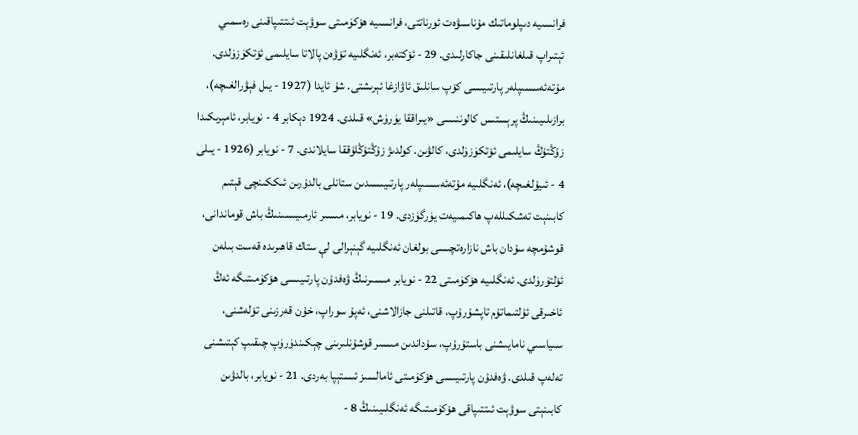فرانسىيە دىپلوماتىك مۇناسىۋەت ئورناتتى، فرانسىيە ھۆكۈمىتى سوۋېت ئىتتىپاقىنى رەسمىي ئېتىراپ قىلغانلىقىنى جاكارلىدى. 29 - ئۆكتەبر، ئەنگلىيە تۆۋەن پالاتا سايلىمى ئۆتكۈزۈلدى. مۇتەئەسسىپلەر پارتىيىسى كۆپ سانلىق ئاۋازغا ئېرىشتى. شۇ ئايدا (1927 - يىل فېۋرالغىچە)، برازىلىيىنىڭ پرېستىس كالوننىسى «يىراققا يۈرۈش» قىلدى. 1924 دېكابر 4 - نويابر، ئامېرىكىدا زۇڭتۇڭ سايلىمى ئۆتكۈزۈلدى، كالۋىن. كولدىژ زۇڭتۇڭلۇققا سايلاندى. 7 - نويابر (1926 - يىلى 4 - ئىيۇلغىچە)، ئەنگلىيە مۇتەئەسسىپلەر پارتىيىسىدىن ستانلى بالدۇرىن ئىككىنچى قېتىم كابىنېت تەشكىللەپ ھاكىمىيەت يۈرگۈزدى. 19 - نويابر، مىسىر ئارمىيىسىنىڭ باش قوماندانى، قوشۇمچە سۇدان باش نازارەتچىسى بولغان ئەنگلىيە گېنېرالى لې ستاك قاھىرىدە قەست بىلەن ئۆلتۈرۈلدى. ئەنگلىيە ھۆكۈمىتى 22 - نويابر مىسىرنىڭ ۋەفدۇن پارتىيىسى ھۆكۈمىتىگە ئەڭ ئاخىرقى ئۇلتىماتۇم تاپشۇرۇپ، قاتىلنى جازالاشنى، ئەپۇ سوراپ، خۇن قەرزىنى تۆلەشنى، سىياسىي نامايىشنى باستۇرۇپ، سۇداندىن مىسىر قوشۇنلىرىنى چېكىندۈرۈپ چىقىپ كېتىشنى تەلەپ قىلدى. ۋەفدۇن پارتىيىسى ھۆكۈمىتى ئامالسىز ئىستېپا بەردى. 21 - نويابر، بالدۋىن كابىنېتى سوۋېت ئىتتىپاقى ھۆكۈمىتىگە ئەنگلىيىنىڭ 8 -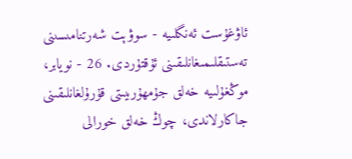ئاۋغۇست ئەنگلىيە - سوۋېت شەرتنامىسىنى تەستىقلىمىغانلىقىنى ئۇقتۇردى. 26 - نويابر، موڭغۇلىيە خەلق جۇمھۇرىيىتى قۇرۇلغانلىقىنى جاكارلاندى، چوڭ خەلق خورالى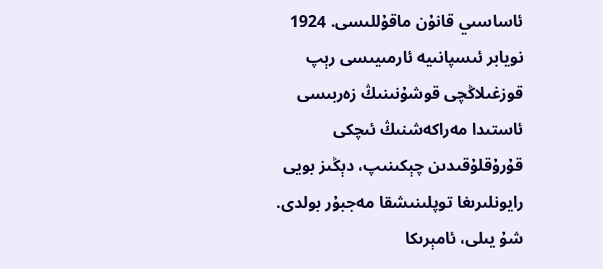ئاساسىي قانۇن ماقۇللىسى. 1924 نويابر ئىسپانىيە ئارمىيىسى رېپ قوزغىلاڭچى قوشۇنىنىڭ زەربىسى ئاستىدا مەراكەشنىڭ ئىچكى قۇرۇقلۇقىدىن چېكىنىپ، دېڭىز بويى رايونلىرىغا توپلىنىشقا مەجبۇر بولدى. شۇ يىلى، ئامېرىكا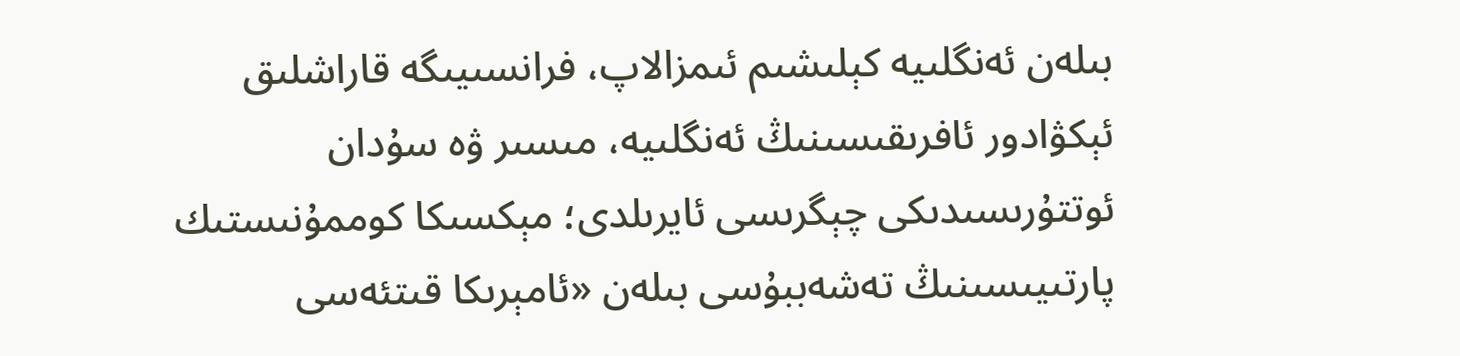بىلەن ئەنگلىيە كېلىشىم ئىمزالاپ، فرانسىيىگە قاراشلىق ئېكۋادور ئافرىقىسىنىڭ ئەنگلىيە، مىسىر ۋە سۇدان ئوتتۇرىسىدىكى چېگرىسى ئايرىلدى؛ مېكسىكا كوممۇنىستىك پارتىيىسىنىڭ تەشەببۇسى بىلەن «ئامېرىكا قىتئەسى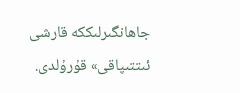جاھانگىرلىككە قارشى ئىتتىپاقى» قۇرۇلدى.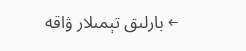← بارلىق تېمىلار ۋاقە